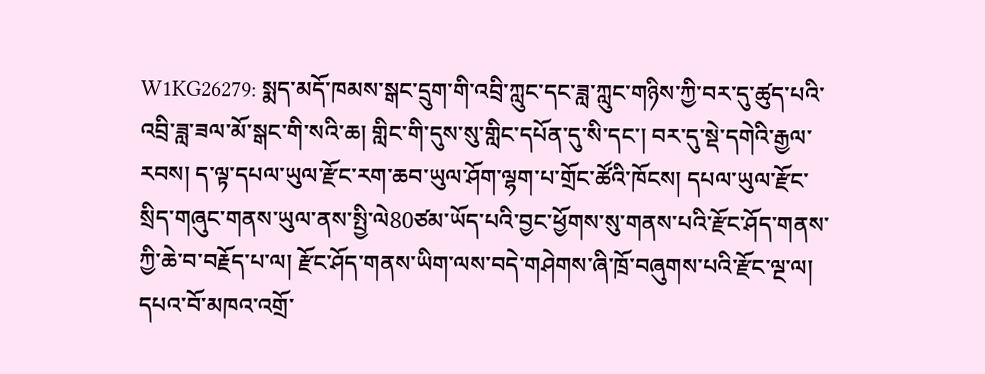W1KG26279: སྨད་མདོ་ཁམས་སྒང་དྲུག་གི་འབྲི་ཀླུང་དང་ཟླ་ཀླུང་གཉིས་ཀྱི་བར་དུ་ཚུད་པའི་འབྲི་ཟླ་ཟལ་མོ་སྒང་གི་སའི་ཆ། གླིང་གི་དུས་སུ་གླིང་དཔོན་དུ་སི་དང་། བར་དུ་སྡེ་དགེའི་རྒྱལ་རབས། ད་ལྟ་དཔལ་ཡུལ་རྫོང་རག་ཆབ་ཡུལ་ཤོག་ལྷག་པ་གྲོང་ཚོའི་ཁོངས། དཔལ་ཡུལ་རྫོང་སྲིད་གཞུང་གནས་ཡུལ་ནས་སྤྱི་ལེ80ཙམ་ཡོད་པའི་བྱང་ཕྱོགས་སུ་གནས་པའི་རྫོང་ཤོད་གནས་ཀྱི་ཆེ་བ་བརྗོད་པ་ལ། རྫོང་ཤོད་གནས་ཡིག་ལས་བདེ་གཤེགས་ཞི་ཁྲོ་བཞུགས་པའི་རྫོང་ལྔ་ལ། དཔའ་བོ་མཁའ་འགྲོ་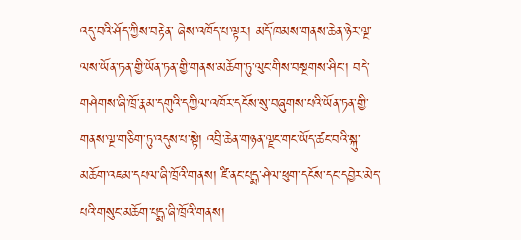འདུ་བའི་ཤོད་ཀྱིས་བརྟེན་ ཞེས་འཁོད་པ་ལྟར། མདོ་ཁམས་གནས་ཆེན་ཉེར་ལྔ་ལས་ཡོན་ཏན་གྱི་ཡོན་ཏན་གྱི་གནས་མཆོག་ཏུ་ལུང་གིས་བསྔགས་ཤིང་། བདེ་གཤེགས་ཞི་ཁྲོ་རྣམ་དགུའི་དཀྱིལ་འཁོར་དངོས་སུ་བཞུགས་པའི་ཡོན་ཏན་གྱི་གནས་ལྔ་གཅིག་ཏུ་འདུས་པ་སྟེ། འབྲི་ཆེན་གཉན་ལྗང་གང་ཡོད་ཚང་བའི་སྐུ་མཆོག་འཇམ་དཔལ་ཞི་ཁྲོའི་གནས། ཛི་ནང་པདྨ་ཤེལ་ཕུག་དངོས་དང་དབྱེར་མེད་པའི་གསུང་མཆོག་པདྨ་ཞི་ཁྲོའི་གནས།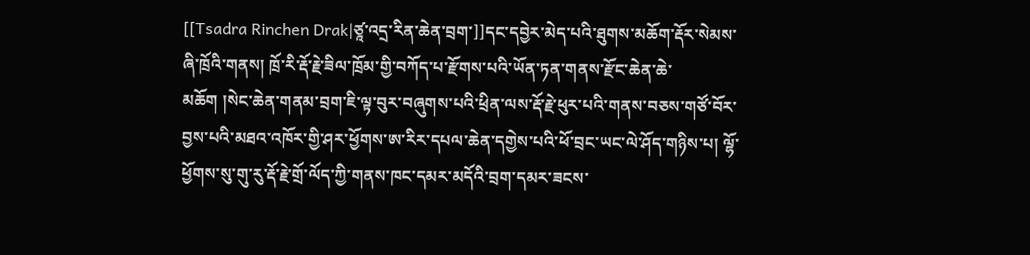[[Tsadra Rinchen Drak|ཙཱ་འདྲ་རིན་ཆེན་བྲག་]]དང་དབྱེར་མེད་པའི་ཐུགས་མཆོག་རྡོར་སེམས་ཞི་ཁྲོའི་གནས། ཁྲོ་རི་རྡོ་རྗེ་ཟིལ་ཁྲོམ་གྱི་བཀོད་པ་རྫོགས་པའི་ཡོན་ཏན་གནས་རྫོང་ཆེན་ཆེ་མཆོག །སེང་ཆེན་གནམ་བྲག་ཇི་ལྟ་བུར་བཞུགས་པའི་ཕྲིན་ལས་རྡོ་རྗེ་ཕུར་པའི་གནས་བཅས་གཙོ་བོར་བྱས་པའི་མཐའ་འཁོར་གྱི་ཤར་ཕྱོགས་ཨ་རིར་དཔལ་ཆེན་དགྱེས་པའི་ཕོ་བྲང་ཡང་ལེ་ཤོད་གཉིས་པ། ལྷོ་ཕྱོགས་སུ་གུ་རུ་རྡོ་རྗེ་གྲོ་ལོད་ཀྱི་གནས་ཁང་དམར་མདོའི་བྲག་དམར་ཟངས་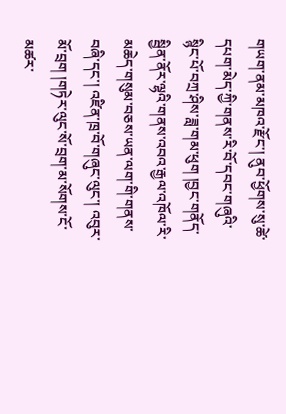གཡག་ནམ་མཁའ་རྫོང་། ནུབ་ཕྱོགས་སུ་ཚེ་དཔག་མེད་ཀྱི་གནས་རི་བོ་དབང་གཞུའི་སྙིང་པོ་བཀྲ་ཤིས་ཟླ་གམ་ཕུག །བྱང་གནོད་སྦྱིན་ནོར་ལྷའི་གནས་འབའ་རྒྱལ་འཁོལ་རི་མཆེད་གསུམ་བཅས་ཡན་ལག་གི་གནས་བཞི་དང་། འཛིན་ཁྲ་བོ་གཞུང་ལུང་། འབུར་མོ་བྲག །གཏེར་ལུང་སོ་བྲག་མ་སོགས་ངོ་མཚར་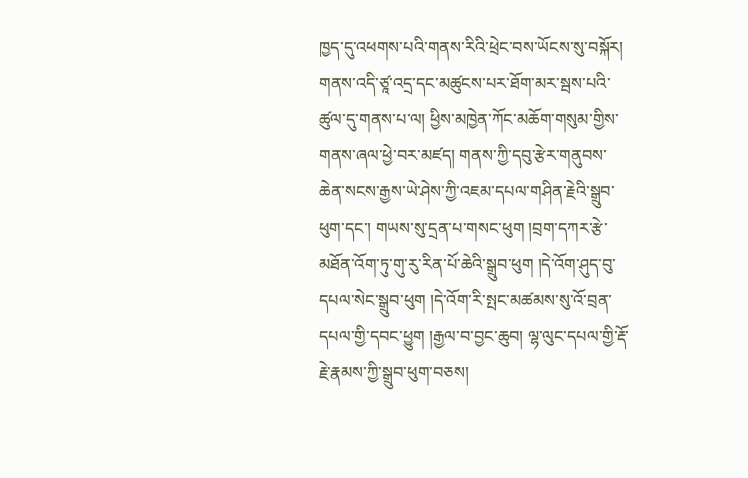ཁྱད་དུ་འཕགས་པའི་གནས་རིའི་ཕྲེང་བས་ཡོངས་སུ་བསྐོར། གནས་འདི་ཙཱ་འདྲ་དང་མཚུངས་པར་ཐོག་མར་སྦས་པའི་ཚུལ་དུ་གནས་པ་ལ། ཕྱིས་མཁྱེན་ཀོང་མཆོག་གསུམ་གྱིས་གནས་ཞལ་ཕྱེ་བར་མཛད། གནས་ཀྱི་དབུ་རྩེར་གནུབས་ཆེན་སངས་རྒྱས་ཡེ་ཤེས་ཀྱི་འཇམ་དཔལ་གཤིན་རྗེའི་སྒྲུབ་ཕུག་དང་། གཡས་སུ་དྲན་པ་གསང་ཕུག །བྲག་དཀར་རྩེ་མཐོན་འོག་ཏུ་གུ་རུ་རིན་པོ་ཆེའི་སྒྲུབ་ཕུག །དེ་འོག་ཤུད་བུ་དཔལ་སེང་སྒྲུབ་ཕུག །དེ་འོག་རི་སྤང་མཚམས་སུ་འོ་བྲན་དཔལ་གྱི་དབང་ཕྱུག །རྒྱལ་བ་བྱང་ཆུབ། ལྷ་ལུང་དཔལ་གྱི་རྡོ་རྗེ་རྣམས་ཀྱི་སྒྲུབ་ཕུག་བཅས།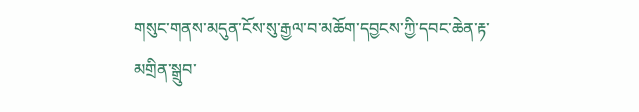གསུང་གནས་མདུན་ངོས་སུ་རྒྱལ་བ་མཆོག་དབྱངས་ཀྱི་དབང་ཆེན་རྟ་མགྲིན་སྒྲུབ་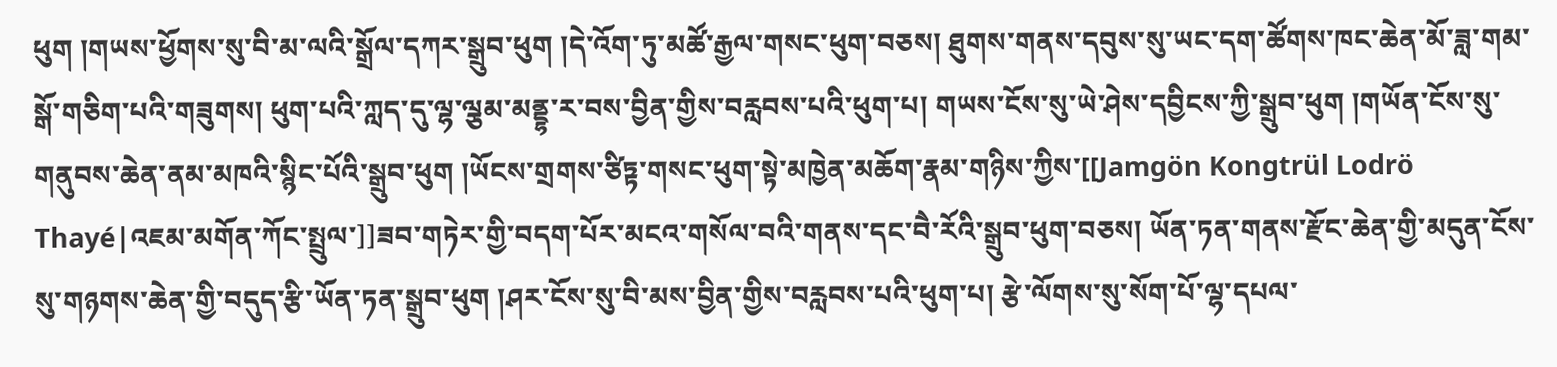ཕུག །གཡས་ཕྱོགས་སུ་བི་མ་ལའི་སྒྲོལ་དཀར་སྒྲུབ་ཕུག །དེ་འོག་ཏུ་མཚོ་རྒྱལ་གསང་ཕུག་བཅས། ཐུགས་གནས་དབུས་སུ་ཡང་དག་ཚོགས་ཁང་ཆེན་མོ་ཟླ་གམ་སྒོ་གཅིག་པའི་གཟུགས། ཕུག་པའི་ཀླད་དུ་ལྷ་ལྕམ་མནྡྷ་ར་བས་བྱིན་གྱིས་བརླབས་པའི་ཕུག་པ། གཡས་ངོས་སུ་ཡེ་ཤེས་དབྱིངས་ཀྱི་སྒྲུབ་ཕུག །གཡོན་ངོས་སུ་གནུབས་ཆེན་ནམ་མཁའི་སྙིང་པོའི་སྒྲུབ་ཕུག །ཡོངས་གྲགས་ཙིཏྟ་གསང་ཕུག་སྟེ་མཁྱེན་མཆོག་རྣམ་གཉིས་ཀྱིས་[[Jamgön Kongtrül Lodrö Thayé|འཇམ་མགོན་ཀོང་སྤྲུལ་]]ཟབ་གཏེར་གྱི་བདག་པོར་མངའ་གསོལ་བའི་གནས་དང་བཻ་རོའི་སྒྲུབ་ཕུག་བཅས། ཡོན་ཏན་གནས་རྫོང་ཆེན་གྱི་མདུན་ངོས་སུ་གཉགས་ཆེན་གྱི་བདུད་རྩི་ཡོན་ཏན་སྒྲུབ་ཕུག །ཤར་ངོས་སུ་བི་མས་བྱིན་གྱིས་བརླབས་པའི་ཕུག་པ། རྩེ་ལོགས་སུ་སོག་པོ་ལྷ་དཔལ་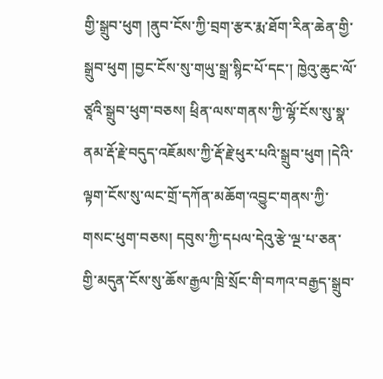གྱི་སྒྲུབ་ཕུག །ནུབ་ངོས་ཀྱི་བྲག་རྩར་རྨ་ཐོག་རིན་ཆེན་གྱི་སྒྲུབ་ཕུག །བྱང་ངོས་སུ་གཡུ་སྒྲ་སྙིང་པོ་དང་། ཁྱེའུ་ཆུང་ལོ་ཙཱའི་སྒྲུབ་ཕུག་བཅས། ཕྲིན་ལས་གནས་ཀྱི་ལྷོ་ངོས་སུ་སྣ་ནམ་རྡོ་རྗེ་བདུད་འཇོམས་ཀྱི་རྡོ་རྗེ་ཕུར་པའི་སྒྲུབ་ཕུག །དེའི་ལྟག་ངོས་སུ་ལང་གྲོ་དཀོན་མཆོག་འབྱུང་གནས་ཀྱི་གསང་ཕུག་བཅས། དབུས་ཀྱི་དཔལ་དེའུ་རྩེ་ལྔ་པ་ཅན་གྱི་མདུན་ངོས་སུ་ཆོས་རྒྱལ་ཁྲི་སྲོང་གི་བཀའ་བརྒྱད་སྒྲུབ་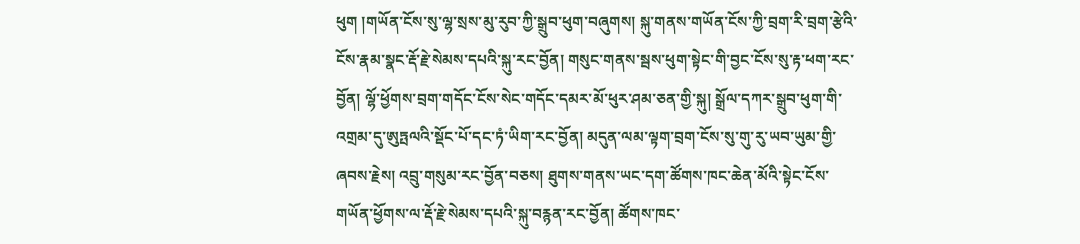ཕུག །གཡོན་ངོས་སུ་ལྷ་སྲས་མུ་རུབ་ཀྱི་སྒྲུབ་ཕུག་བཞུགས། སྐུ་གནས་གཡོན་ངོས་ཀྱི་བྲག་རི་བྲག་རྩེའི་ངོས་རྣམ་སྣང་རྡོ་རྗེ་སེམས་དཔའི་སྐུ་རང་བྱོན། གསུང་གནས་སྦས་ཕུག་སྟེང་གི་བྱང་ངོས་སུ་རྟ་ཕག་རང་བྱོན། ལྷོ་ཕྱོགས་བྲག་གདོང་ངོས་སེང་གདོང་དམར་མོ་ཕུར་ཤམ་ཅན་གྱི་སྐུ། སྒྲོལ་དཀར་སྒྲུབ་ཕུག་གི་འགྲམ་དུ་ཨུཏྤལའི་སྡོང་པོ་དང་ཏཾ་ཡིག་རང་བྱོན། མདུན་ལམ་ལྟག་བྲག་ངོས་སུ་གུ་རུ་ཡབ་ཡུམ་གྱི་ཞབས་རྗེས། འབྲུ་གསུམ་རང་བྱོན་བཅས། ཐུགས་གནས་ཡང་དག་ཚོགས་ཁང་ཆེན་མོའི་སྟེང་ངོས་གཡོན་ཕྱོགས་ལ་རྡོ་རྗེ་སེམས་དཔའི་སྐུ་བརྙན་རང་བྱོན། ཚོགས་ཁང་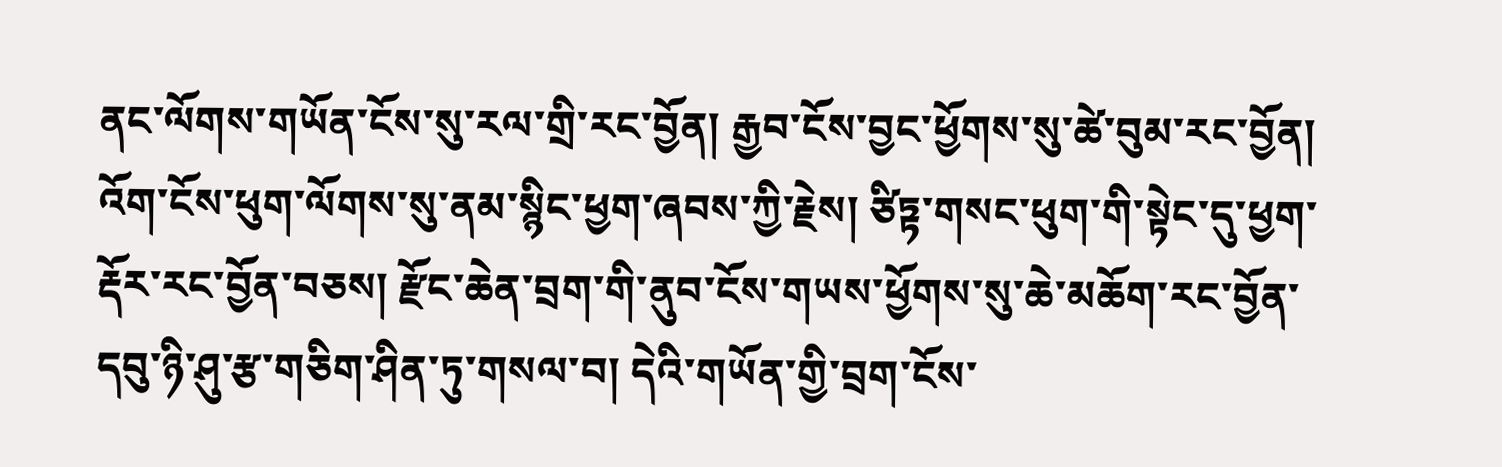ནང་ལོགས་གཡོན་ངོས་སུ་རལ་གྲི་རང་བྱོན། རྒྱབ་ངོས་བྱང་ཕྱོགས་སུ་ཚེ་བུམ་རང་བྱོན། འོག་ངོས་ཕུག་ལོགས་སུ་ནམ་སྙིང་ཕྱག་ཞབས་ཀྱི་རྗེས། ཙིཏྟ་གསང་ཕུག་གི་སྟེང་དུ་ཕྱག་རྡོར་རང་བྱོན་བཅས། རྫོང་ཆེན་བྲག་གི་ནུབ་ངོས་གཡས་ཕྱོགས་སུ་ཆེ་མཆོག་རང་བྱོན་དབུ་ཉི་ཤུ་རྩ་གཅིག་ཤིན་ཏུ་གསལ་བ། དེའི་གཡོན་གྱི་བྲག་ངོས་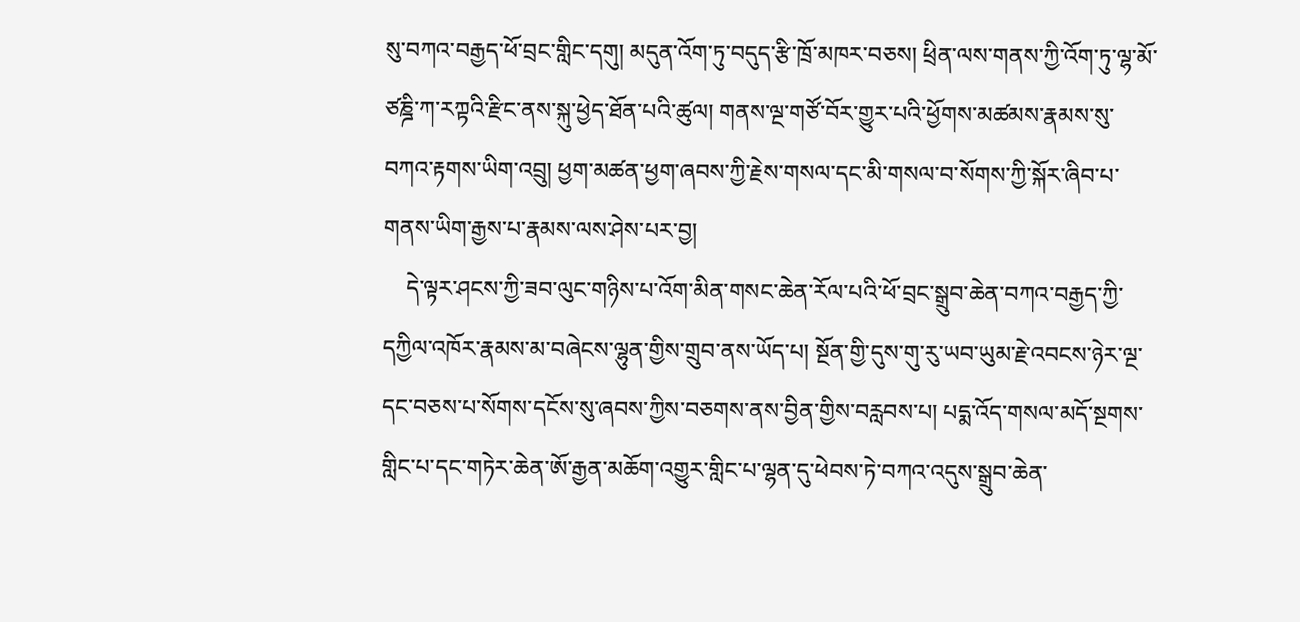སུ་བཀའ་བརྒྱད་ཕོ་བྲང་གླིང་དགུ། མདུན་འོག་ཏུ་བདུད་རྩི་ཁྲོ་མཁར་བཅས། ཕྲིན་ལས་གནས་ཀྱི་འོག་ཏུ་ལྷ་མོ་ཙཎྜི་ཀ་རཀྟའི་རྫིང་ནས་སྐུ་ཕྱེད་ཐོན་པའི་ཚུལ། གནས་ལྔ་གཙོ་བོར་གྱུར་པའི་ཕྱོགས་མཚམས་རྣམས་སུ་བཀའ་རྟགས་ཡིག་འབྲུ། ཕྱག་མཚན་ཕྱག་ཞབས་ཀྱི་རྗེས་གསལ་དང་མི་གསལ་བ་སོགས་ཀྱི་སྐོར་ཞིབ་པ་གནས་ཡིག་རྒྱས་པ་རྣམས་ལས་ཤེས་པར་བྱ།
    དེ་ལྟར་ཤངས་ཀྱི་ཟབ་ལུང་གཉིས་པ་འོག་མིན་གསང་ཆེན་རོལ་པའི་ཕོ་བྲང་སྒྲུབ་ཆེན་བཀའ་བརྒྱད་ཀྱི་དཀྱིལ་འཁོར་རྣམས་མ་བཞེངས་ལྷུན་གྱིས་གྲུབ་ནས་ཡོད་པ། སྔོན་གྱི་དུས་གུ་རུ་ཡབ་ཡུམ་རྗེ་འབངས་ཉེར་ལྔ་དང་བཅས་པ་སོགས་དངོས་སུ་ཞབས་ཀྱིས་བཅགས་ནས་བྱིན་གྱིས་བརླབས་པ། པདྨ་འོད་གསལ་མདོ་སྔགས་གླིང་པ་དང་གཏེར་ཆེན་ཨོ་རྒྱན་མཆོག་འགྱུར་གླིང་པ་ལྷན་དུ་ཕེབས་ཏེ་བཀའ་འདུས་སྒྲུབ་ཆེན་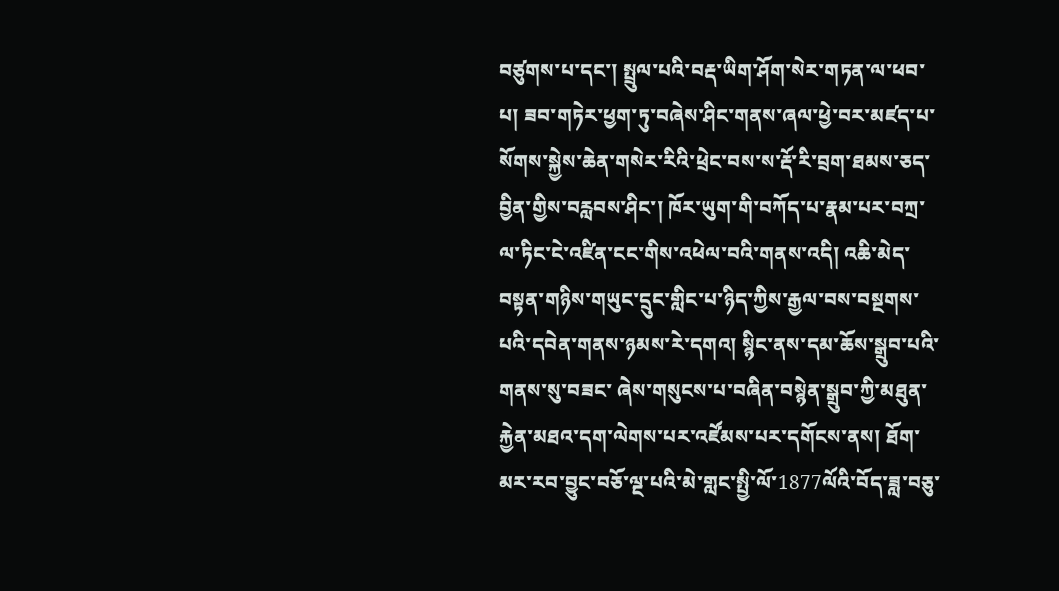བཙུགས་པ་དང་། སྤྲུལ་པའི་བརྡ་ཡིག་ཤོག་སེར་གཏན་ལ་ཕབ་པ། ཟབ་གཏེར་ཕྱག་ཏུ་བཞེས་ཤིང་གནས་ཞལ་ཕྱེ་བར་མཛད་པ་སོགས་སྐྱེས་ཆེན་གསེར་རིའི་ཕྲེང་བས་ས་རྡོ་རི་བྲག་ཐམས་ཅད་བྱིན་གྱིས་བརླབས་ཤིང་། ཁོར་ཡུག་གི་བཀོད་པ་རྣམ་པར་བཀྲ་ལ་ཏིང་ངེ་འཛིན་ངང་གིས་འཕེལ་བའི་གནས་འདི། འཆི་མེད་བསྟན་གཉིས་གཡུང་དྲུང་གླིང་པ་ཉིད་ཀྱིས་རྒྱལ་བས་བསྔགས་པའི་དབེན་གནས་ཉམས་རེ་དགའ། སྙིང་ནས་དམ་ཆོས་སྒྲུབ་པའི་གནས་སུ་བཟང་ ཞེས་གསུངས་པ་བཞིན་བསྙེན་སྒྲུབ་ཀྱི་མཐུན་རྐྱེན་མཐའ་དག་ལེགས་པར་འཛོམས་པར་དགོངས་ནས། ཐོག་མར་རབ་བྱུང་བཅོ་ལྔ་པའི་མེ་གླང་སྤྱི་ལོ་1877ལོའི་བོད་ཟླ་བཅུ་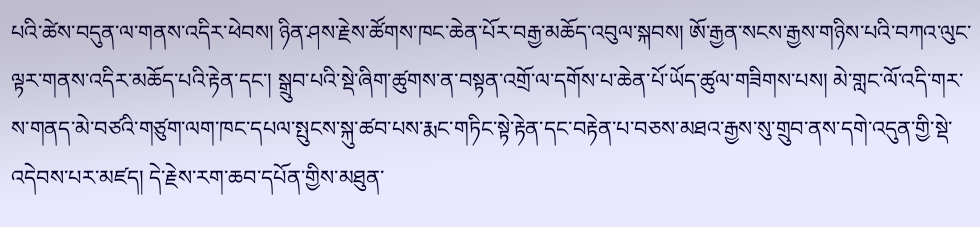པའི་ཚེས་བདུན་ལ་གནས་འདིར་ཕེབས། ཉིན་ཤས་རྗེས་ཚོགས་ཁང་ཆེན་པོར་བརྒྱ་མཆོད་འབུལ་སྐབས། ཨོ་རྒྱན་སངས་རྒྱས་གཉིས་པའི་བཀའ་ལུང་ལྟར་གནས་འདིར་མཆོད་པའི་རྟེན་དང་། སྒྲུབ་པའི་སྡེ་ཞིག་ཚུགས་ན་བསྟན་འགྲོ་ལ་དགོས་པ་ཆེན་པོ་ཡོད་ཚུལ་གཟིགས་པས། མེ་གླང་ལོ་འདི་གར་ས་གནད་མེ་བཙའི་གཙུག་ལག་ཁང་དཔལ་སྤུངས་སྐུ་ཚབ་པས་རྨང་གཏིང་སྟེ་རྟེན་དང་བརྟེན་པ་བཅས་མཐའ་རྒྱས་སུ་གྲུབ་ནས་དགེ་འདུན་གྱི་སྡེ་འདེབས་པར་མཛད། དེ་རྗེས་རག་ཆབ་དཔོན་གྱིས་མཐུན་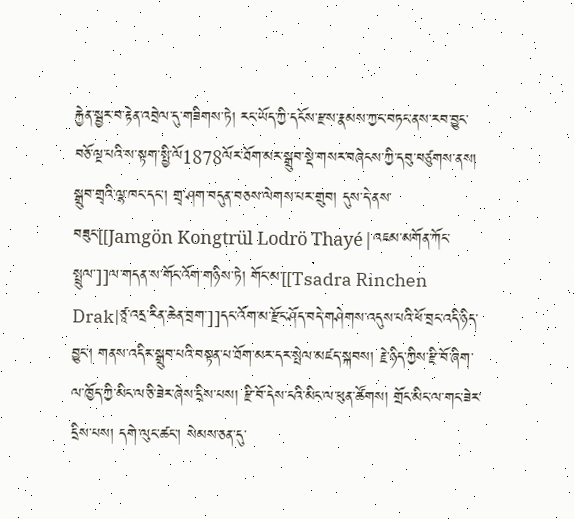རྐྱེན་སྦྱར་བ་རྟེན་འབྲེལ་དུ་གཟིགས་ཏེ། རང་ཡོད་ཀྱི་དངོས་རྫས་རྣམས་ཀྱང་བཏང་ནས་རབ་བྱུང་བཅོ་ལྔ་པའི་ས་སྟག་སྤྱི་ལོ1878ལོར་ཐོག་མར་སྒྲུབ་སྡེ་གསར་བཞེངས་ཀྱི་དབུ་བཙུགས་ནས། སྒྲུབ་གྲྭའི་ལྷ་ཁང་དང་། གྲྭ་ཤག་བདུན་བཅས་ལེགས་པར་གྲུབ། དུས་དེ་ནས་བཟུང་[[Jamgön Kongtrül Lodrö Thayé|འཇམ་མགོན་ཀོང་སྤྲུལ་]]ལ་གདན་ས་གོང་འོག་གཉིས་ཏེ། གོང་མ་[[Tsadra Rinchen Drak|ཙཱ་འདྲ་རིན་ཆེན་བྲག་]]དང་འོག་མ་རྫོང་ཤོད་བདེ་གཤེགས་འདུས་པའི་ཕོ་བྲང་འདི་ཉིད་བྱུང་། གནས་འདིར་སྒྲུབ་པའི་བསྟན་པ་ཐོག་མར་དར་སྤེལ་མཛད་སྐབས། རྗེ་ཉིད་ཀྱིས་རྫི་བོ་ཞིག་ལ་ཁྱོད་ཀྱི་མིང་ལ་ཅི་ཟེར་ཞེས་དྲིས་པས། རྫི་བོ་དེས་ངའི་མིང་ལ་ཕུན་ཚོགས། གྲོང་མིང་ལ་གང་ཟེར་དྲིས་པས། དགེ་ལུང་ཚང་། སེམས་ཅན་དུ་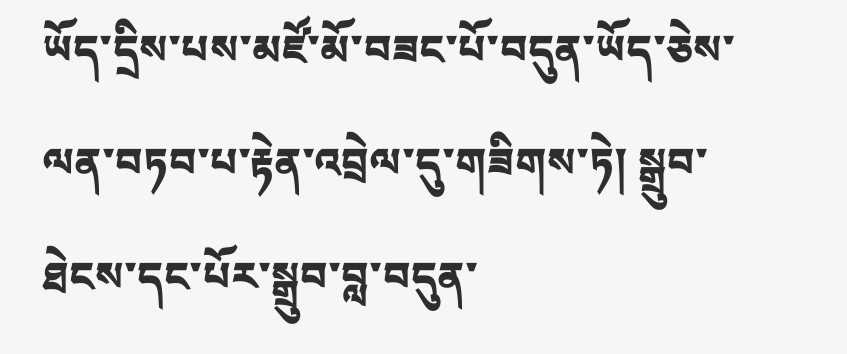ཡོད་དྲིས་པས་མཛོ་མོ་བཟང་པོ་བདུན་ཡོད་ཅེས་ལན་བཏབ་པ་རྟེན་འབྲེལ་དུ་གཟིགས་ཏེ། སྒྲུབ་ཐེངས་དང་པོར་སྒྲུབ་བླ་བདུན་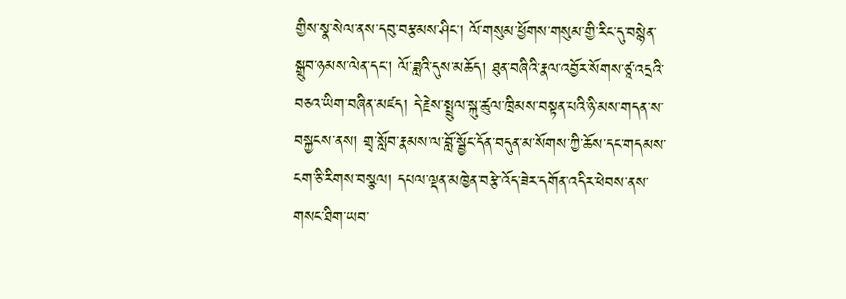གྱིས་སྣ་སེལ་ནས་དབུ་བརྩམས་ཤིང་། ལོ་གསུམ་ཕྱོགས་གསུམ་གྱི་རིང་དུ་བསྙེན་སྒྲུབ་ཉམས་ལེན་དང་། ལོ་ཟླའི་དུས་མཆོད། ཐུན་བཞིའི་རྣལ་འབྱོར་སོགས་ཙཱ་འདྲའི་བཅའ་ཡིག་བཞིན་མཛད། དེ་རྗེས་སྤྲུལ་སྐུ་ཚུལ་ཁྲིམས་བསྟན་པའི་ཉི་མས་གདན་ས་བསྐྱངས་ནས། གྲྭ་སློབ་རྣམས་ལ་བློ་སྦྱོང་དོན་བདུན་མ་སོགས་ཀྱི་ཆོས་དང་གདམས་ངག་ཅི་རིགས་བསྩལ། དཔལ་ལྡན་མཁྱེན་བརྩེ་འོད་ཟེར་དགོན་འདིར་ཕེབས་ནས་གསང་ཐིག་ཡབ་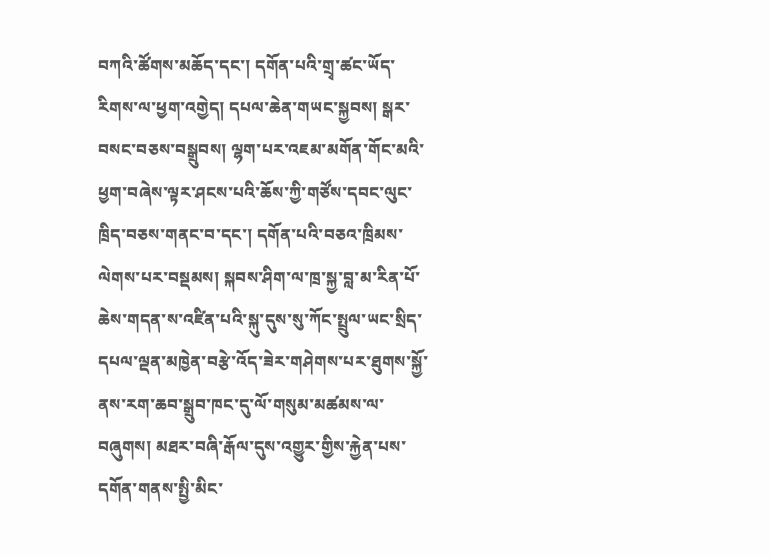བཀའི་ཚོགས་མཆོད་དང་། དགོན་པའི་གྲྭ་ཚང་ཡོད་རིགས་ལ་ཕྱག་འགྱེད། དཔལ་ཆེན་གཡང་སྐྱབས། སྒར་བསང་བཅས་བསྒྲུབས། ལྷག་པར་འཇམ་མགོན་གོང་མའི་ཕྱག་བཞེས་ལྟར་ཤངས་པའི་ཆོས་ཀྱི་གཙོས་དབང་ལུང་ཁྲིད་བཅས་གནང་བ་དང་། དགོན་པའི་བཅའ་ཁྲིམས་ལེགས་པར་བསྡམས། སྐབས་ཤིག་ལ་ཁྲ་སྐྱ་བླ་མ་རིན་པོ་ཆེས་གདན་ས་འཛིན་པའི་སྐུ་དུས་སུ་ཀོང་སྤྲུལ་ཡང་སྲིད་དཔལ་ལྡན་མཁྱེན་བརྩེ་འོད་ཟེར་གཤེགས་པར་ཐུགས་སྐྱོ་ནས་རག་ཆབ་སྒྲུབ་ཁང་དུ་ལོ་གསུམ་མཚམས་ལ་བཞུགས། མཐར་བཞི་རྒོལ་དུས་འགྱུར་གྱིས་རྐྱེན་པས་དགོན་གནས་སྤྱི་མིང་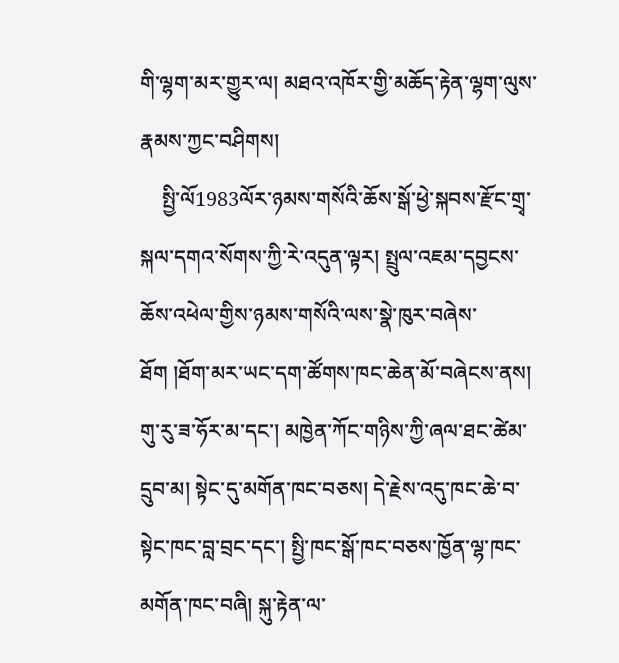གི་ལྷག་མར་གྱུར་ལ། མཐའ་འཁོར་གྱི་མཆོད་རྟེན་ལྷག་ལུས་རྣམས་ཀྱང་བཤིགས།
    སྤྱི་ལོ1983ལོར་ཉམས་གསོའི་ཆོས་སྒོ་ཕྱེ་སྐབས་རྫོང་གྲྭ་སྐལ་དགའ་སོགས་ཀྱི་རེ་འདུན་ལྟར། སྤྲུལ་འཇམ་དབྱངས་ཆོས་འཕེལ་གྱིས་ཉམས་གསོའི་ལས་སྣེ་ཁུར་བཞེས་ཐོག །ཐོག་མར་ཡང་དག་ཚོགས་ཁང་ཆེན་མོ་བཞེངས་ནས། གུ་རུ་ཟ་ཧོར་མ་དང་། མཁྱེན་ཀོང་གཉིས་ཀྱི་ཞལ་ཐང་ཚེམ་དྲུབ་མ། སྟེང་དུ་མགོན་ཁང་བཅས། དེ་རྗེས་འདུ་ཁང་ཆེ་བ་སྟེང་ཁང་བླ་བྲང་དང་། སྤྱི་ཁང་སྒོ་ཁང་བཅས་ཁྱོན་ལྷ་ཁང་མགོན་ཁང་བཞི། སྐུ་རྟེན་ལ་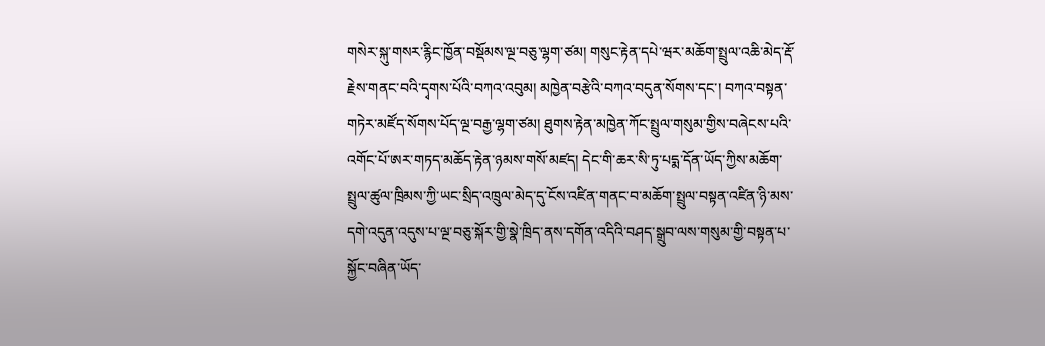གསེར་སྐུ་གསར་རྙིང་ཁྱོན་བསྡོམས་ལྔ་བཅུ་ལྷག་ཙམ། གསུང་རྟེན་དཔེ་ཝར་མཆོག་སྤྲུལ་འཆི་མེད་རྡོ་རྗེས་གནང་བའི་དྭགས་པོའི་བཀའ་འབུམ། མཁྱེན་བརྩེའི་བཀའ་བདུན་སོགས་དང་། བཀའ་བསྟན་གཏེར་མཛོད་སོགས་པོད་ལྔ་བརྒྱ་ལྷག་ཙམ། ཐུགས་རྟེན་མཁྱེན་ཀོང་སྤྲུལ་གསུམ་གྱིས་བཞེངས་པའི་འགོང་པོ་ཨར་གཏད་མཆོད་རྟེན་ཉམས་གསོ་མཛད། དེང་གི་ཆར་སི་ཏུ་པདྨ་དོན་ཡོད་ཀྱིས་མཆོག་སྤྲུལ་ཚུལ་ཁྲིམས་ཀྱི་ཡང་སྲིད་འཁྲུལ་མེད་དུ་ངོས་འཛིན་གནང་བ་མཆོག་སྤྲུལ་བསྟན་འཛིན་ཉི་མས་དགེ་འདུན་འདུས་པ་ལྔ་བཅུ་སྐོར་གྱི་སྣེ་ཁྲིད་ནས་དགོན་འདིའི་བཤད་སྒྲུབ་ལས་གསུམ་གྱི་བསྟན་པ་སྐྱོང་བཞིན་ཡོད་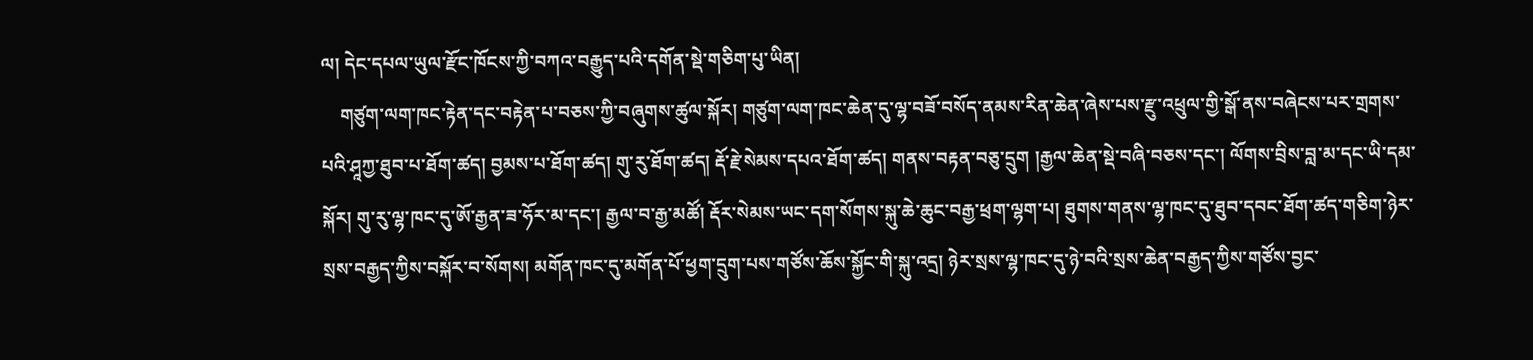ལ། དེང་དཔལ་ཡུལ་རྫོང་ཁོངས་ཀྱི་བཀའ་བརྒྱུད་པའི་དགོན་སྡེ་གཅིག་པུ་ཡིན།
    གཙུག་ལག་ཁང་རྟེན་དང་བརྟེན་པ་བཅས་ཀྱི་བཞུགས་ཚུལ་སྐོར། གཙུག་ལག་ཁང་ཆེན་དུ་ལྷ་བཟོ་བསོད་ནམས་རིན་ཆེན་ཞེས་པས་རྫུ་འཕྲུལ་གྱི་སྒོ་ནས་བཞེངས་པར་གྲགས་པའི་ཤཱཀྱ་ཐུབ་པ་ཐོག་ཚད། བྱམས་པ་ཐོག་ཚད། གུ་རུ་ཐོག་ཚད། རྡོ་རྗེ་སེམས་དཔའ་ཐོག་ཚད། གནས་བརྟན་བཅུ་དྲུག །རྒྱལ་ཆེན་སྡེ་བཞི་བཅས་དང་། ལོགས་བྲིས་བླ་མ་དང་ཡི་དམ་སྐོར། གུ་རུ་ལྷ་ཁང་དུ་ཨོ་རྒྱན་ཟ་ཧོར་མ་དང་། རྒྱལ་བ་རྒྱ་མཚོ། རྡོར་སེམས་ཡང་དག་སོགས་སྐུ་ཆེ་ཆུང་བརྒྱ་ཕྲག་ལྷག་པ། ཐུགས་གནས་ལྷ་ཁང་དུ་ཐུབ་དབང་ཐོག་ཚད་གཅིག་ཉེར་སྲས་བརྒྱད་ཀྱིས་བསྐོར་བ་སོགས། མགོན་ཁང་དུ་མགོན་པོ་ཕྱག་དྲུག་པས་གཙོས་ཆོས་སྐྱོང་གི་སྐུ་འདྲ། ཉེར་སྲས་ལྷ་ཁང་དུ་ཉེ་བའི་སྲས་ཆེན་བརྒྱད་ཀྱིས་གཙོས་བྱང་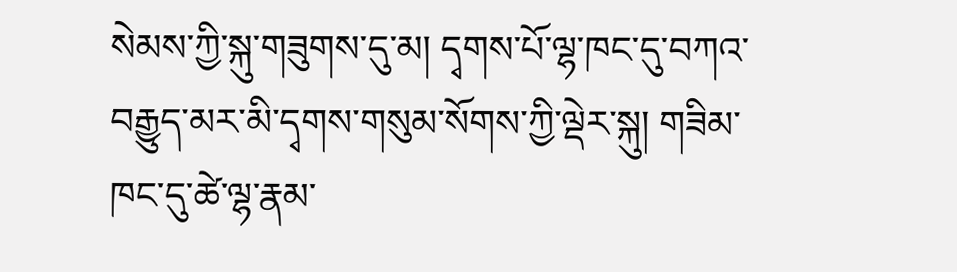སེམས་ཀྱི་སྐུ་གཟུགས་དུ་མ། དྭགས་པོ་ལྷ་ཁང་དུ་བཀའ་བརྒྱུད་མར་མི་དྭགས་གསུམ་སོགས་ཀྱི་ལྡེར་སྐུ། གཟིམ་ཁང་དུ་ཚེ་ལྷ་རྣམ་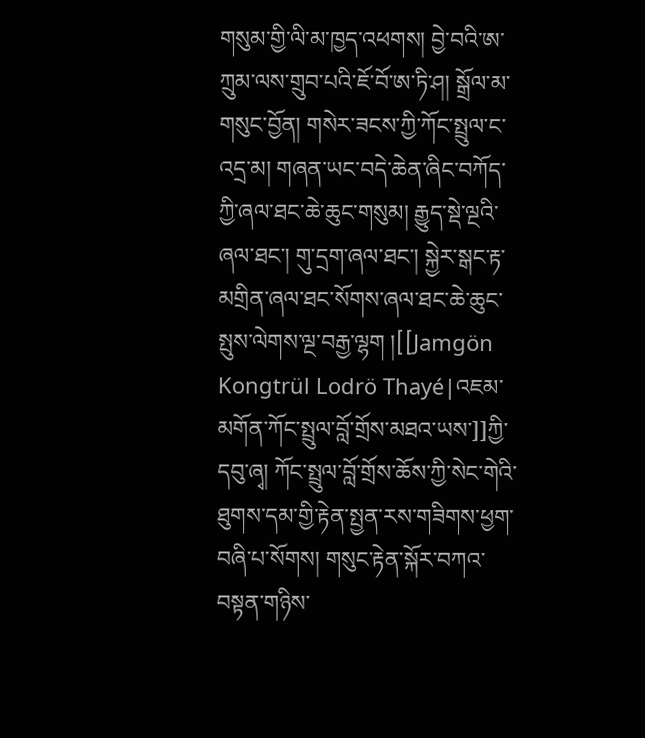གསུམ་གྱི་ལི་མ་ཁྱད་འཕགས། བྱེ་བའི་ཨ་ཀྲུམ་ལས་གྲུབ་པའི་ཇོ་བོ་ཨ་ཏི་ཤ། སྒྲོལ་མ་གསུང་བྱོན། གསེར་ཟངས་ཀྱི་ཀོང་སྤྲུལ་ང་འདྲ་མ། གཞན་ཡང་བདེ་ཆེན་ཞིང་བཀོད་ཀྱི་ཞལ་ཐང་ཆེ་ཆུང་གསུམ། རྒྱུད་སྡེ་ལྔའི་ཞལ་ཐང་། གུ་དྲག་ཞལ་ཐང་། སྐྱེར་སྒང་རྟ་མགྲིན་ཞལ་ཐང་སོགས་ཞལ་ཐང་ཆེ་ཆུང་སྤུས་ལེགས་ལྔ་བརྒྱ་ལྷག །[[Jamgön Kongtrül Lodrö Thayé|འཇམ་མགོན་ཀོང་སྤྲུལ་བློ་གྲོས་མཐའ་ཡས་]]ཀྱི་དབུ་ཞྭ། ཀོང་སྤྲུལ་བློ་གྲོས་ཆོས་ཀྱི་སེང་གེའི་ཐུགས་དམ་གྱི་རྟེན་སྤྱན་རས་གཟིགས་ཕྱག་བཞི་པ་སོགས། གསུང་རྟེན་སྐོར་བཀའ་བསྟན་གཉིས་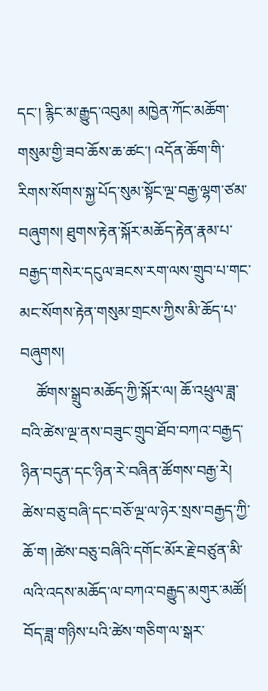དང་། རྙིང་མ་རྒྱུད་འབུམ། མཁྱེན་ཀོང་མཆོག་གསུམ་གྱི་ཟབ་ཆོས་ཆ་ཚང་། འདོན་ཆོག་གི་རིགས་སོགས་སྐྱ་པོད་སུམ་སྟོང་ལྔ་བརྒྱ་ལྷག་ཙམ་བཞུགས། ཐུགས་རྟེན་སྐོར་མཆོད་རྟེན་རྣམ་པ་བརྒྱད་གསེར་དངུལ་ཟངས་རག་ལས་གྲུབ་པ་གང་མང་སོགས་རྟེན་གསུམ་གྲངས་ཀྱིས་མི་ཆོད་པ་བཞུགས།
    ཚོགས་སྒྲུབ་མཆོད་ཀྱི་སྐོར་ལ། ཆོ་འཕྲུལ་ཟླ་བའི་ཚེས་ལྔ་ནས་བཟུང་གྲུབ་ཐོབ་བཀའ་བརྒྱད་ཉིན་བདུན་དང་ཉིན་རེ་བཞིན་ཚོགས་བརྒྱ་རེ། ཚེས་བཅུ་བཞི་དང་བཅོ་ལྔ་ལ་ཉེར་སྲས་བརྒྱད་ཀྱི་ཆོ་ག །ཚེས་བཅུ་བཞིའི་དགོང་མོར་རྗེ་བཙུན་མི་ལའི་འདས་མཆོད་ལ་བཀའ་བརྒྱུད་མགུར་མཚོ། བོད་ཟླ་གཉིས་པའི་ཚེས་གཅིག་ལ་སྒར་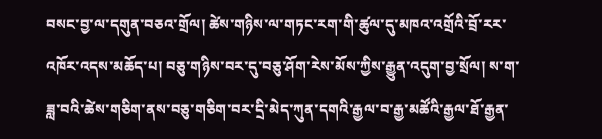བསང་བྱ་ལ་དགུན་བཅའ་གྲོལ། ཚེས་གཉིས་ལ་གཏང་རག་གི་ཚུལ་དུ་མཁའ་འགྲོའི་བྲོ་རར་འཁོར་འདས་མཆོད་པ། བཅུ་གཉིས་བར་དུ་བཅུ་ཤོག་རེས་མོས་ཀྱིས་རྒྱུན་འདུག་བྱ་སྲོལ། ས་ག་ཟླ་བའི་ཚེས་གཅིག་ནས་བཅུ་གཅིག་བར་དྲི་མེད་ཀུན་དགའི་རྒྱལ་བ་རྒྱ་མཚོའི་རྒྱལ་ཐོ་རྒྱན་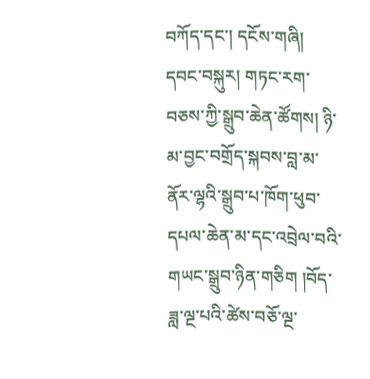བཀོད་དང་། དངོས་གཞི། དབང་བསྐུར། གཏང་རག་བཅས་ཀྱི་སྒྲུབ་ཆེན་ཚོགས། ཉི་མ་བྱང་བགྲོད་སྐབས་བླ་མ་ནོར་ལྷའི་སྒྲུབ་པ་ཁོག་ཕུབ་དཔལ་ཆེན་མ་དང་འབྲེལ་བའི་གཡང་སྒྲུབ་ཉིན་གཅིག །བོད་ཟླ་ལྔ་པའི་ཚེས་བཅོ་ལྔ་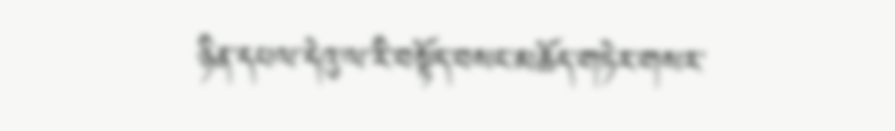ཉིན་དཔལ་དེའུ་ལ་རི་བསྟོད་བསང་མཆོད་གཏེར་གསར་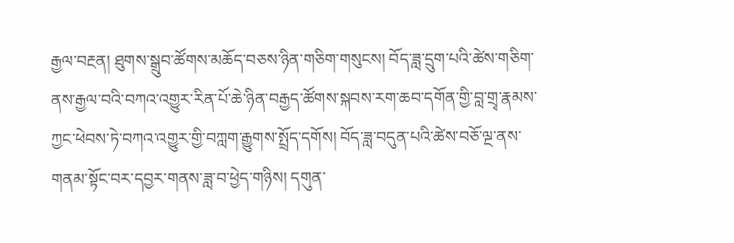རྒྱལ་བརྔན། ཐུགས་སྒྲུབ་ཚོགས་མཆོད་བཅས་ཉིན་གཅིག་གསུངས། བོད་ཟླ་དྲུག་པའི་ཚེས་གཅིག་ནས་རྒྱལ་བའི་བཀའ་འགྱུར་རིན་པོ་ཆེ་ཉིན་བརྒྱད་ཚོགས་སྐབས་རག་ཆབ་དགོན་གྱི་བླ་གྲྭ་རྣམས་ཀྱང་ཕེབས་ཏེ་བཀའ་འགྱུར་གྱི་བཀླག་རྒྱུགས་སྤྲོད་དགོས། བོད་ཟླ་བདུན་པའི་ཚེས་བཅོ་ལྔ་ནས་གནམ་སྟོང་བར་དབྱར་གནས་ཟླ་བ་ཕྱེད་གཉིས། དགུན་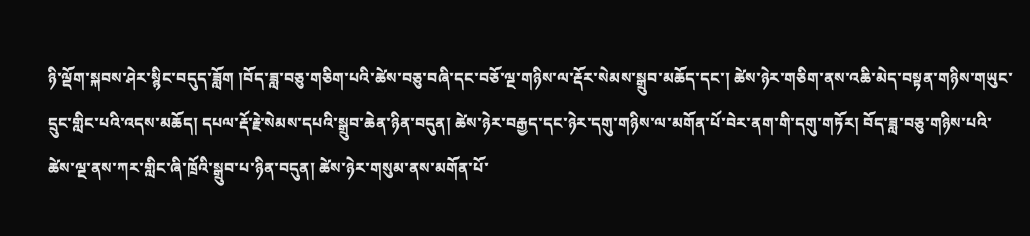ཉི་ལྡོག་སྐབས་ཤེར་སྙིང་བདུད་ཟློག །བོད་ཟླ་བཅུ་གཅིག་པའི་ཚེས་བཅུ་བཞི་དང་བཅོ་ལྔ་གཉིས་ལ་རྡོར་སེམས་སྒྲུབ་མཆོད་དང་། ཚེས་ཉེར་གཅིག་ནས་འཆི་མེད་བསྟན་གཉིས་གཡུང་དྲུང་གླིང་པའི་འདས་མཆོད། དཔལ་རྡོ་རྗེ་སེམས་དཔའི་སྒྲུབ་ཆེན་ཉིན་བདུན། ཚེས་ཉེར་བརྒྱད་དང་ཉེར་དགུ་གཉིས་ལ་མགོན་པོ་བེར་ནག་གི་དགུ་གཏོར། བོད་ཟླ་བཅུ་གཉིས་པའི་ཚེས་ལྔ་ནས་ཀར་གླིང་ཞི་ཁྲོའི་སྒྲུབ་པ་ཉིན་བདུན། ཚེས་ཉེར་གསུམ་ནས་མགོན་པོ་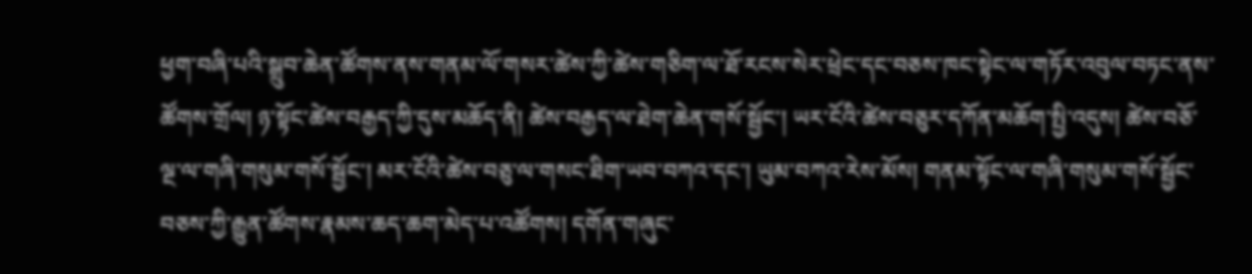ཕྱག་བཞི་པའི་སྒྲུབ་ཆེན་ཚོགས་ནས་གནམ་ལོ་གསར་ཚེས་ཀྱི་ཚེས་གཅིག་ལ་ཐོ་རངས་སེར་ཕྲེང་དང་བཅས་ཁང་སྟེང་ལ་གཏོར་འབུལ་བཏང་ནས་ཚོགས་གྲོལ། ཉ་སྟོང་ཚེས་བརྒྱད་ཀྱི་དུས་མཆོད་ནི། ཚེས་བརྒྱད་ལ་ཐེག་ཆེན་གསོ་སྦྱོང་། ཡར་ངོའི་ཚེས་བཅུར་དཀོན་མཆོག་སྤྱི་འདུས། ཚེས་བཅོ་ལྔ་ལ་གཞི་གསུམ་གསོ་སྦྱོང་། མར་ངོའི་ཚེས་བཅུ་ལ་གསང་ཐིག་ཡབ་བཀའ་དང་། ཡུམ་བཀའ་རེས་མོས། གནམ་སྟོང་ལ་གཞི་གསུམ་གསོ་སྦྱོང་བཅས་ཀྱི་རྒྱུན་ཚོགས་རྣམས་ཆད་ཆག་མེད་པ་འཚོགས། དགོན་གཞུང་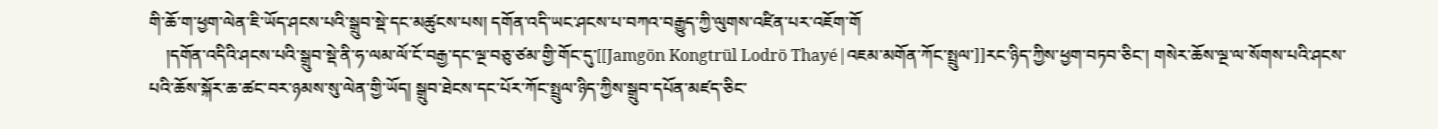གི་ཆོ་ག་ཕྱག་ལེན་ཇི་ཡོད་ཤངས་པའི་སྒྲུབ་སྡེ་དང་མཚུངས་པས། དགོན་འདི་ཡང་ཤངས་པ་བཀའ་བརྒྱུད་ཀྱི་ལུགས་འཛིན་པར་འཇོག་གོ
    །དགོན་འདིའི་ཤངས་པའི་སྒྲུབ་སྡེ་ནི་ཧ་ལམ་ལོ་ངོ་བརྒྱ་དང་ལྔ་བཅུ་ཙམ་གྱི་གོང་དུ་[[Jamgön Kongtrül Lodrö Thayé|འཇམ་མགོན་ཀོང་སྤྲུལ་]]རང་ཉིད་ཀྱིས་ཕྱག་བཏབ་ཅིང་། གསེར་ཆོས་ལྔ་ལ་སོགས་པའི་ཤངས་པའི་ཆོས་སྐོར་ཆ་ཚང་བར་ཉམས་སུ་ལེན་གྱི་ཡོད། སྒྲུབ་ཐེངས་དང་པོར་ཀོང་སྤྲུལ་ཉིད་ཀྱིས་སྒྲུབ་དཔོན་མཛད་ཅིང་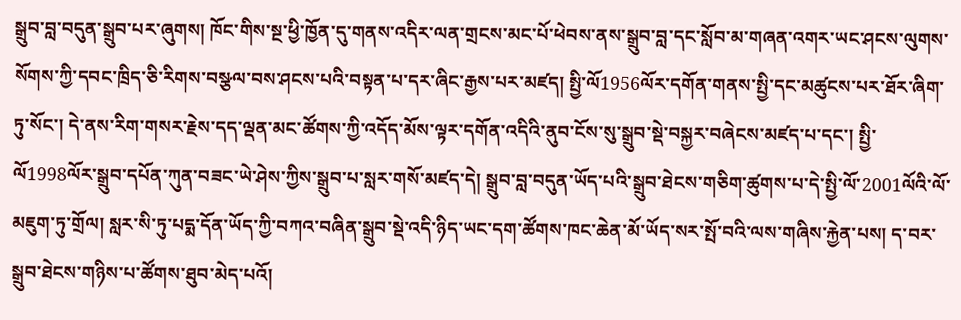སྒྲུབ་བླ་བདུན་སྒྲུབ་པར་ཞུགས། ཁོང་གིས་སྔ་ཕྱི་ཁྱོན་དུ་གནས་འདིར་ལན་གྲངས་མང་པོ་ཕེབས་ནས་སྒྲུབ་བླ་དང་སློབ་མ་གཞན་འགར་ཡང་ཤངས་ལུགས་སོགས་ཀྱི་དབང་ཁྲིད་ཅི་རིགས་བསྩལ་བས་ཤངས་པའི་བསྟན་པ་དར་ཞིང་རྒྱས་པར་མཛད། སྤྱི་ལོ1956ལོར་དགོན་གནས་སྤྱི་དང་མཚུངས་པར་ཐོར་ཞིག་ཏུ་སོང་། དེ་ནས་རིག་གསར་རྗེས་དད་ལྡན་མང་ཚོགས་ཀྱི་འདོད་མོས་ལྟར་དགོན་འདིའི་ནུབ་ངོས་སུ་སྒྲུབ་སྡེ་བསྐྱར་བཞེངས་མཛད་པ་དང་། སྤྱི་ལོ1998ལོར་སྒྲུབ་དཔོན་ཀུན་བཟང་ཡེ་ཤེས་ཀྱིས་སྒྲུབ་པ་སླར་གསོ་མཛད་དེ། སྒྲུབ་བླ་བདུན་ཡོད་པའི་སྒྲུབ་ཐེངས་གཅིག་ཚུགས་པ་དེ་སྤྱི་ལོ་2001ལོའི་ལོ་མཇུག་ཏུ་གྲོལ། སླར་སི་ཏུ་པདྨ་དོན་ཡོད་ཀྱི་བཀའ་བཞིན་སྒྲུབ་སྡེ་འདི་ཉིད་ཡང་དག་ཚོགས་ཁང་ཆེན་མོ་ཡོད་སར་སྤོ་བའི་ལས་གཞིས་རྐྱེན་པས། ད་བར་སྒྲུབ་ཐེངས་གཉིས་པ་ཚོགས་ཐུབ་མེད་པའོ།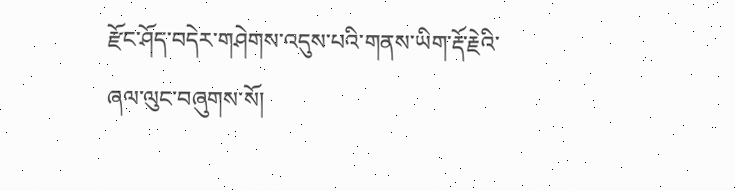རྫོང་ཤོད་བདེར་གཤེགས་འདུས་པའི་གནས་ཡིག་རྡོ་རྗེའི་ཞལ་ལུང་བཞུགས་སོ།